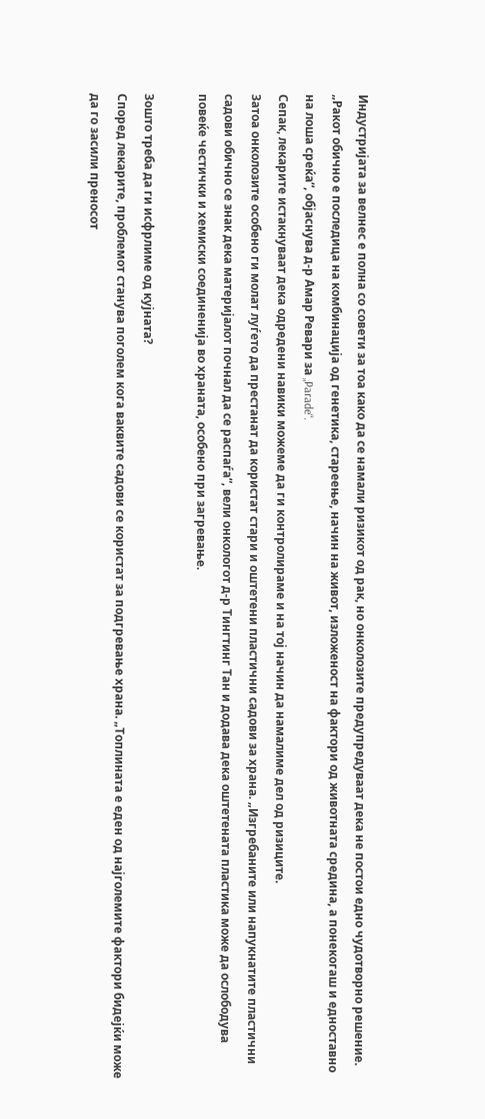Индустријата за велнес е полна со совети за тоа како да се намали ризикот од рак, но онколозите предупредуваат дека не постои едно чудотворно решение. „Ракот обично е последица на комбинација од генетика, стареење, начин на живот, изложеност на фактори од животната средина, а понекогаш и едноставно на лоша среќа“, објаснува д-р Амар Ревари за „Parade“.
Сепак, лекарите истакнуваат дека одредени навики можеме да ги контролираме и на тој начин да намалиме дел од ризиците.
Затоа онколозите особено ги молат луѓето да престанат да користат стари и оштетени пластични садови за храна. „Изгребаните или напукнатите пластични садови обично се знак дека материјалот почнал да се распаѓа“, вели онкологот д-р Тингтинг Тан и додава дека оштетената пластика може да ослободува повеќе честички и хемиски соединенија во храната, особено при загревање.

Зошто треба да ги исфрлиме од кујната?
Според лекарите, проблемот станува поголем кога ваквите садови се користат за подгревање храна. „Топлината е еден од најголемите фактори бидејќи може да го засили преносот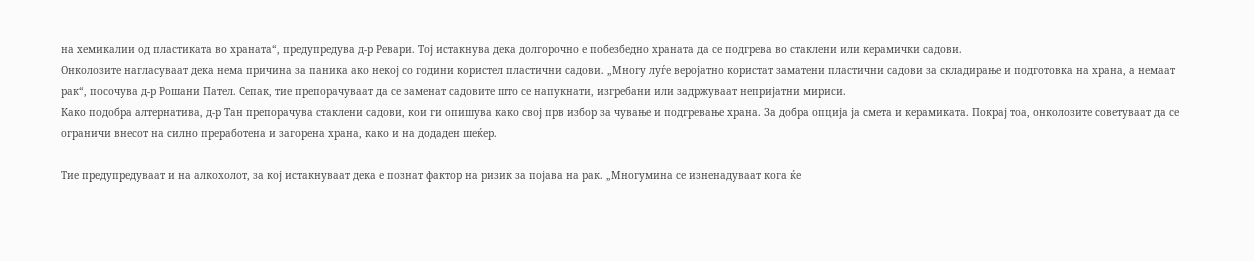на хемикалии од пластиката во храната“, предупредува д-р Ревари. Тој истакнува дека долгорочно е побезбедно храната да се подгрева во стаклени или керамички садови.
Онколозите нагласуваат дека нема причина за паника ако некој со години користел пластични садови. „Многу луѓе веројатно користат заматени пластични садови за складирање и подготовка на храна, а немаат рак“, посочува д-р Рошани Пател. Сепак, тие препорачуваат да се заменат садовите што се напукнати, изгребани или задржуваат непријатни мириси.
Како подобра алтернатива, д-р Тан препорачува стаклени садови, кои ги опишува како свој прв избор за чување и подгревање храна. За добра опција ја смета и керамиката. Покрај тоа, онколозите советуваат да се ограничи внесот на силно преработена и загорена храна, како и на додаден шеќер.

Тие предупредуваат и на алкохолот, за кој истакнуваат дека е познат фактор на ризик за појава на рак. „Многумина се изненадуваат кога ќе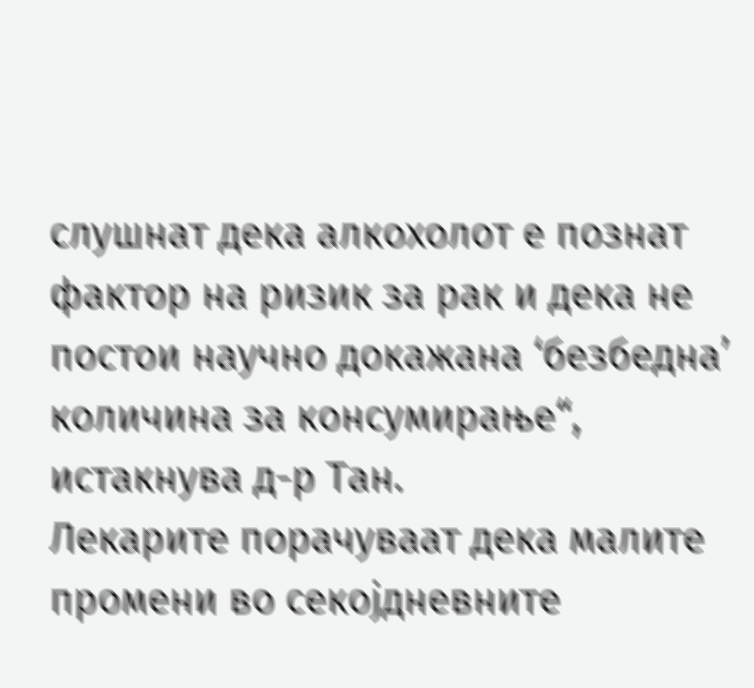слушнат дека алкохолот е познат фактор на ризик за рак и дека не постои научно докажана ‘безбедна’ количина за консумирање“, истакнува д-р Тан.
Лекарите порачуваат дека малите промени во секојдневните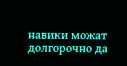навики можат долгорочно да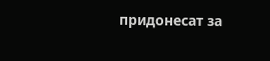придонесат за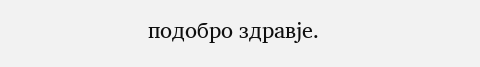подобро здравје.